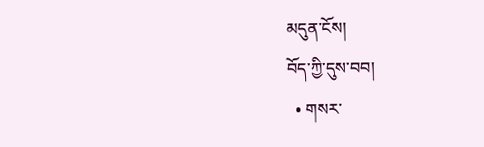མདུན་ངོས།
བོད་ཀྱི་དུས་བབ།
  • གསར་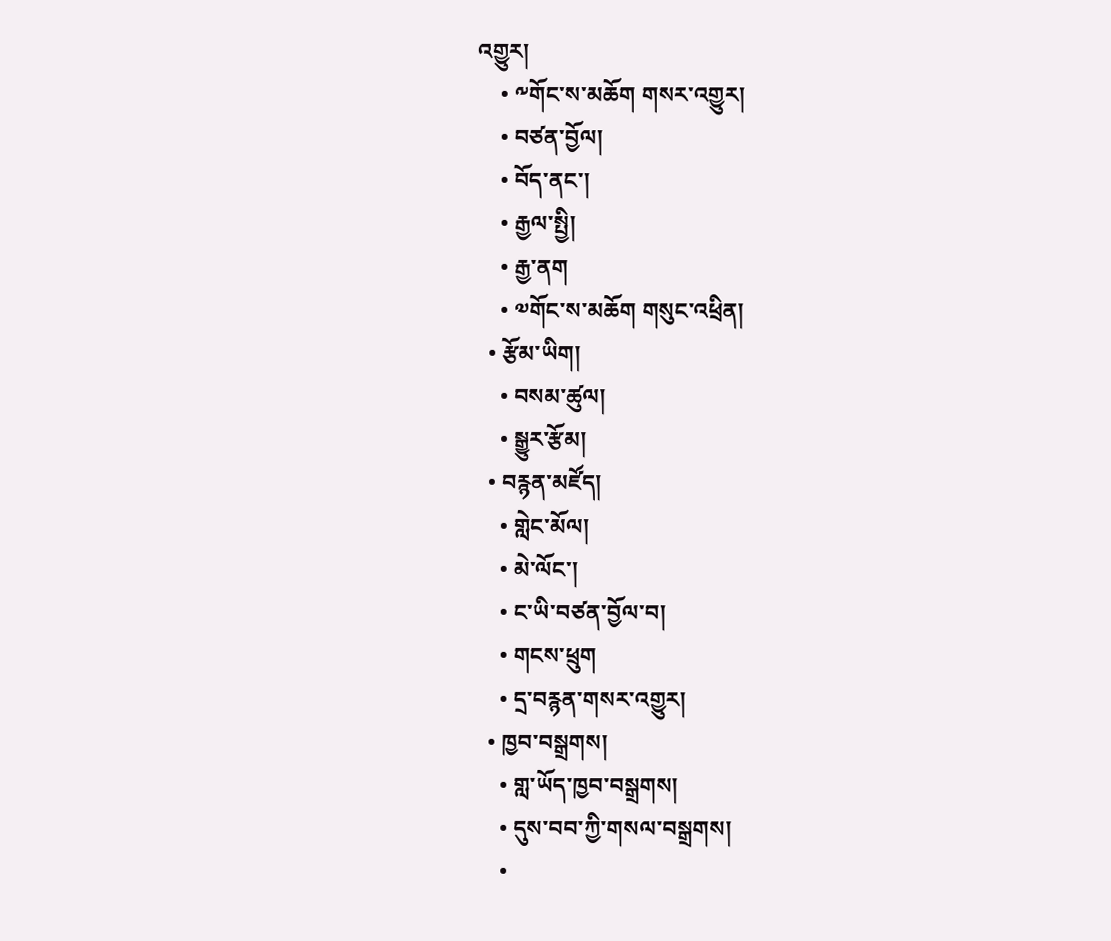འགྱུར།
    • ༸གོང་ས་མཆོག གསར་འགྱུར།
    • བཙན་བྱོལ།
    • བོད་ནང་།
    • རྒྱལ་སྤྱི།
    • རྒྱ་ནག
    • ༧གོང་ས་མཆོག གསུང་འཕྲིན།
  • རྩོམ་ཡིག།
    • བསམ་ཚུལ།
    • སྒྱུར་རྩོམ།
  • བརྙན་མཛོད།
    • གླེང་མོལ།
    • མེ་ལོང་།
    • ང་ཡི་བཙན་བྱོལ་བ།
    • གངས་ཕྲུག
    • དྲ་བརྙན་གསར་འགྱུར།
  • ཁྱབ་བསྒྲགས།
    • གླ་ཡོད་ཁྱབ་བསྒྲགས།
    • དུས་བབ་ཀྱི་གསལ་བསྒྲགས།
    •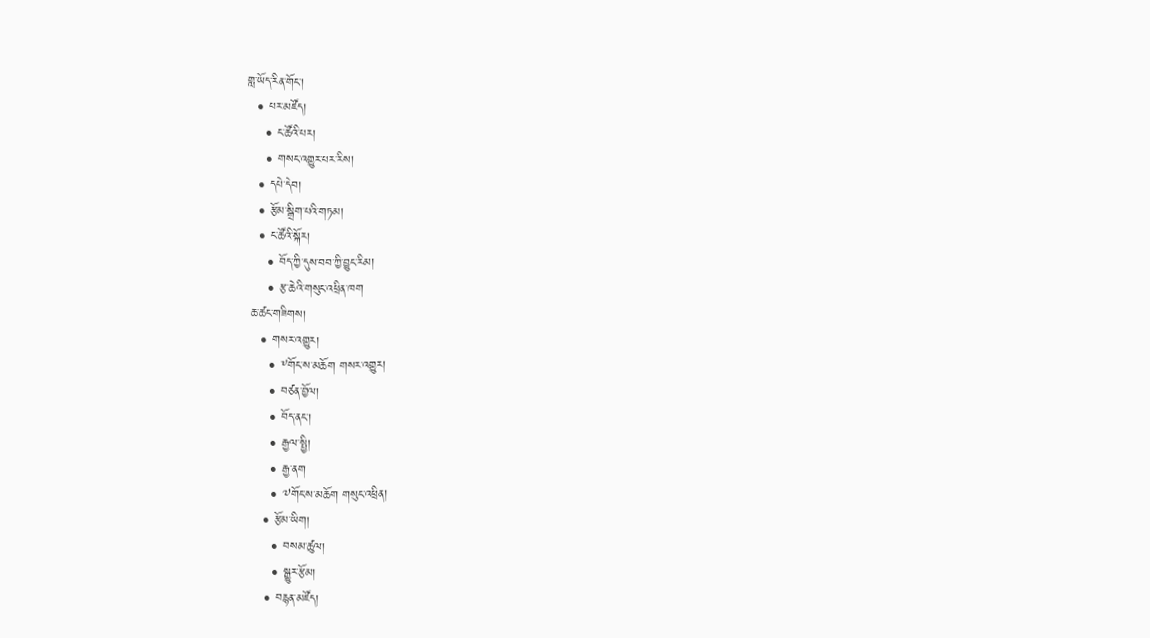གླ་ཡོད་རིན་གོང་།
  • པར་མཛོད།
    • ང་ཚོའི་པར།
    • གསང་འགྱུར་པར་རིས།
  • དཔེ་དེབ།
  • རྩོམ་སྒྲིག་པའི་གཏམ།
  • ང་ཚོའི་སྐོར།
    • བོད་ཀྱི་དུས་བབ་ཀྱི་བྱུང་རིམ།
    • རྩ་ཆེའི་གསུང་འཕྲིན་ཁག
ཆ་ཚང་གཟིགས།
  • གསར་འགྱུར།
    • ༸གོང་ས་མཆོག གསར་འགྱུར།
    • བཙན་བྱོལ།
    • བོད་ནང་།
    • རྒྱལ་སྤྱི།
    • རྒྱ་ནག
    • ༧གོང་ས་མཆོག གསུང་འཕྲིན།
  • རྩོམ་ཡིག།
    • བསམ་ཚུལ།
    • སྒྱུར་རྩོམ།
  • བརྙན་མཛོད།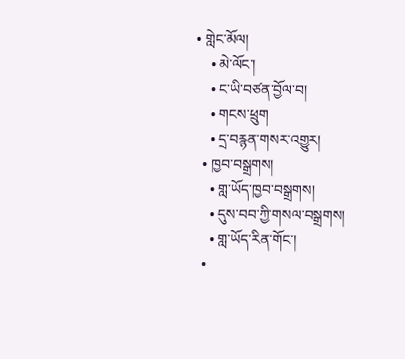• གླེང་མོལ།
    • མེ་ལོང་།
    • ང་ཡི་བཙན་བྱོལ་བ།
    • གངས་ཕྲུག
    • དྲ་བརྙན་གསར་འགྱུར།
  • ཁྱབ་བསྒྲགས།
    • གླ་ཡོད་ཁྱབ་བསྒྲགས།
    • དུས་བབ་ཀྱི་གསལ་བསྒྲགས།
    • གླ་ཡོད་རིན་གོང་།
  •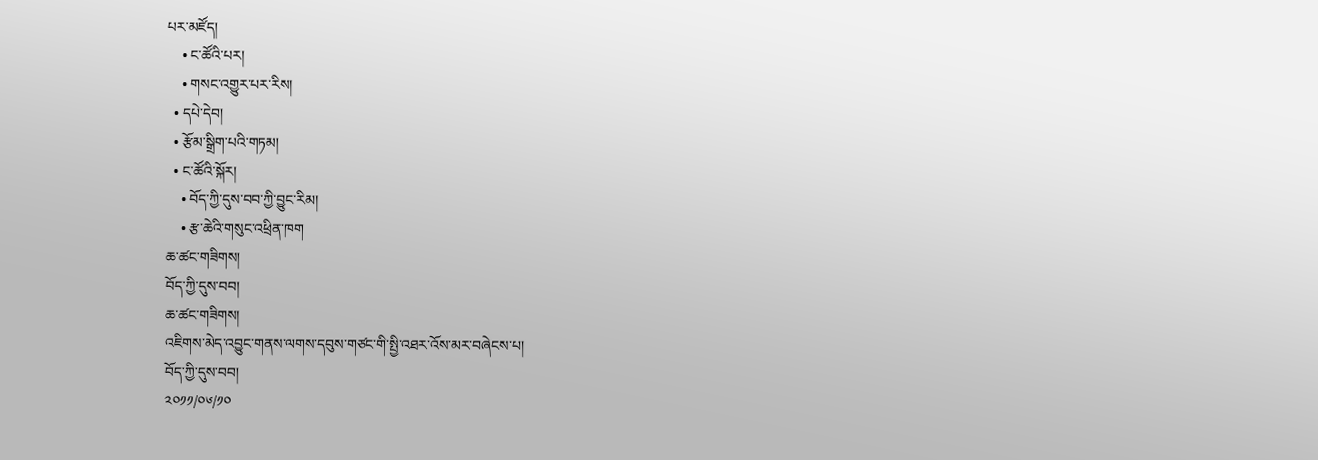པར་མཛོད།
    • ང་ཚོའི་པར།
    • གསང་འགྱུར་པར་རིས།
  • དཔེ་དེབ།
  • རྩོམ་སྒྲིག་པའི་གཏམ།
  • ང་ཚོའི་སྐོར།
    • བོད་ཀྱི་དུས་བབ་ཀྱི་བྱུང་རིམ།
    • རྩ་ཆེའི་གསུང་འཕྲིན་ཁག
ཆ་ཚང་གཟིགས།
བོད་ཀྱི་དུས་བབ།
ཆ་ཚང་གཟིགས།
འཇིགས་མེད་འབྱུང་གནས་ལགས་དབུས་གཙང་གི་སྤྱི་འཐར་འོས་མར་བཞེངས་པ།
བོད་ཀྱི་དུས་བབ།
༢༠༡༡/༠༦/༡༠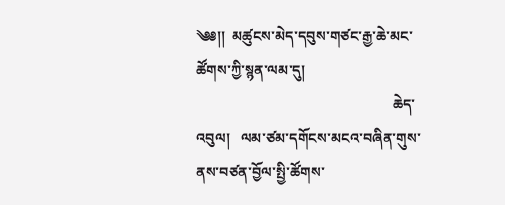༄༅།།  མཚུངས་མེད་དབུས་གཙང་རྒྱ་ཆེ་མང་ཚོགས་ཀྱི་སྙན་ལམ་དུ།
                                                      ཆེད་འབུལ།   ལམ་ཙམ་དགོངས་མངའ་བཞིན་གུས་ནས་བཙན་བྱོལ་སྤྱི་ཚོགས་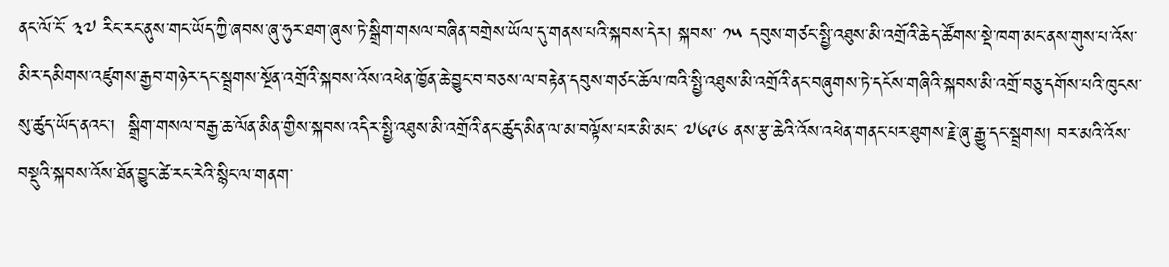ནང་ལོ་ངོ་ ༣༧ རིང་རང་ནུས་གང་ཡོད་ཀྱི་ཞབས་ཞུ་ཧུར་ཐག་ཞུས་ཏེ་སྒྲིག་གསལ་བཞིན་བགྲེས་ཡོལ་དུ་གནས་པའི་སྐབས་དེར། སྐབས་ ༡༥ དབུས་གཙང་སྤྱི་འཐུས་མི་འགྲོའི་ཆེད་ཚོགས་སྡེ་ཁག་མང་ནས་གུས་པ་འོས་མིར་དམིགས་འཛུགས་རྒྱབ་གཉེར་དང་སྦྲགས་སྔོན་འགྲོའི་སྐབས་འོས་འཕེན་ཁྱོན་ཆེ་བྱུང་བ་བཅས་ལ་བརྟེན་དབུས་གཙང་ཆོལ་ཁའི་སྤྱི་འཐུས་མི་འགྲོའི་ནང་བཞུགས་ཏེ་དངོས་གཞིའི་སྐབས་མི་འགྲོ་བཅུ་དགོས་པའི་ཁུངས་སུ་ཚུད་ཡོད་ནའང་།  སྒྲིག་གསལ་བརྒྱ་ཆ་ལོན་མིན་གྱིས་སྐབས་འདིར་སྤྱི་འཐུས་མི་འགྲོའི་ནང་ཚུད་མིན་ལ་མ་བལྟོས་པར་མི་མང་ ༧༦༩༦ ནས་རྩ་ཆེའི་འོས་འཕེན་གནང་པར་ཐུགས་རྗེ་ཞུ་རྒྱུ་དང་སྦྲགས། བར་མའི་འོས་བསྡུའི་སྐབས་འོས་ཐོན་བྱུང་ཚེ་རང་རེའི་སྙིང་ལ་གནག་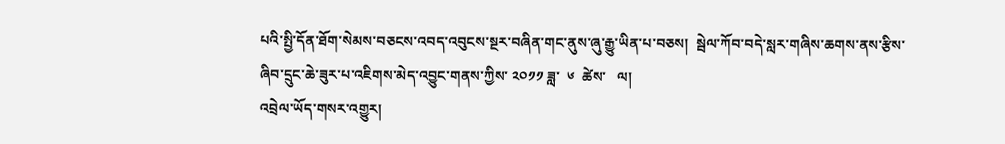པའི་སྤྱི་དོན་ཐོག་སེམས་བཅངས་འབད་འབུངས་སྔར་བཞིན་གང་ནུས་ཞུ་རྒྱུ་ཡིན་པ་བཅས།  སྦེལ་ཀོབ་བདེ་སླར་གཞིས་ཆགས་ནས་རྩིས་ཞིབ་དྲུང་ཆེ་ཟུར་པ་འཇིགས་མེད་འབྱུང་གནས་ཀྱིས་ ༢༠༡༡ ཟླ་  ༦  ཚེས་   ལ།
འབྲེལ་ཡོད་གསར་འགྱུར།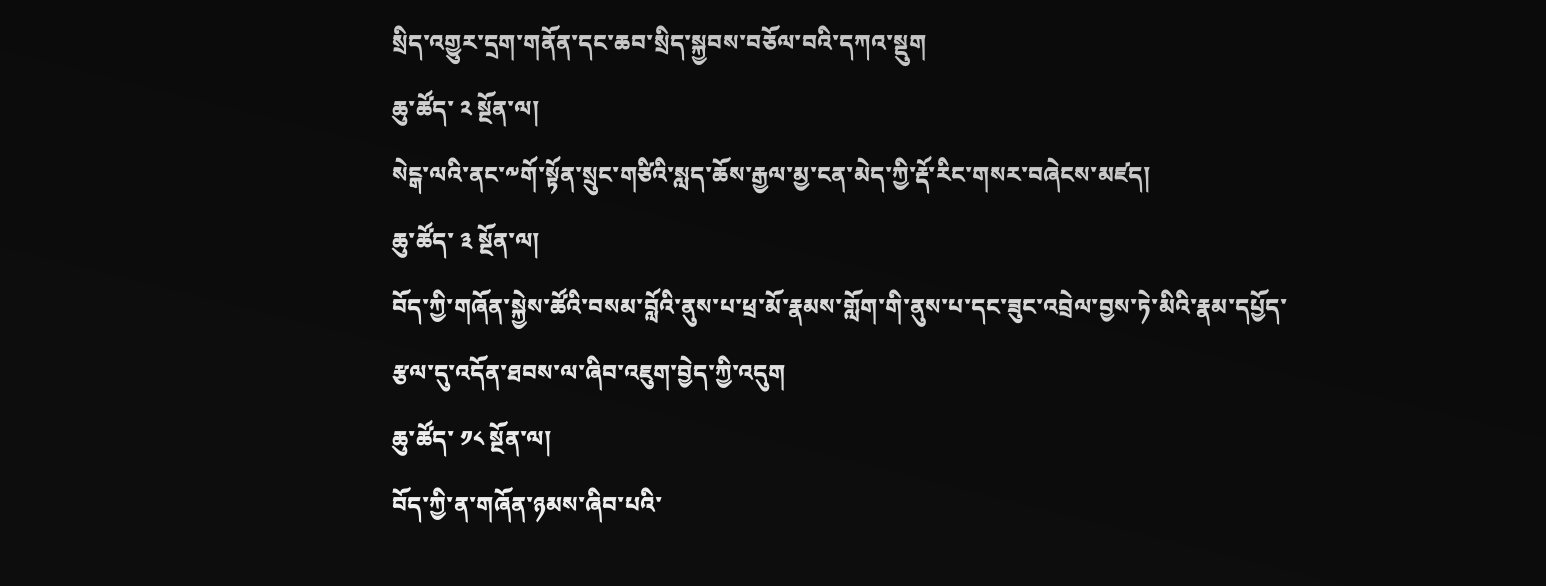སྲིད་འགྱུར་དྲག་གནོན་དང་ཆབ་སྲིད་སྐྱབས་བཅོལ་བའི་དཀའ་སྡུག
ཆུ་ཚོད་ ༢ སྔོན་ལ།
སེངྒ་ལའི་ནང་༸གོ་སྟོན་སྲུང་གཙིའི་སླད་ཆོས་རྒྱལ་མྱ་ངན་མེད་ཀྱི་རྡོ་རིང་གསར་བཞེངས་མཛད།
ཆུ་ཚོད་ ༣ སྔོན་ལ།
བོད་ཀྱི་གཞོན་སྐྱེས་ཚོའི་བསམ་བློའི་ནུས་པ་ཕྲ་མོ་རྣམས་གློག་གི་ནུས་པ་དང་ཟུང་འབྲེལ་བྱས་ཏེ་མིའི་རྣམ་དཔྱོད་རྩལ་དུ་འདོན་ཐབས་ལ་ཞིབ་འཇུག་བྱེད་ཀྱི་འདུག
ཆུ་ཚོད་ ༡༨ སྔོན་ལ།
བོད་ཀྱི་ན་གཞོན་ཉམས་ཞིབ་པའི་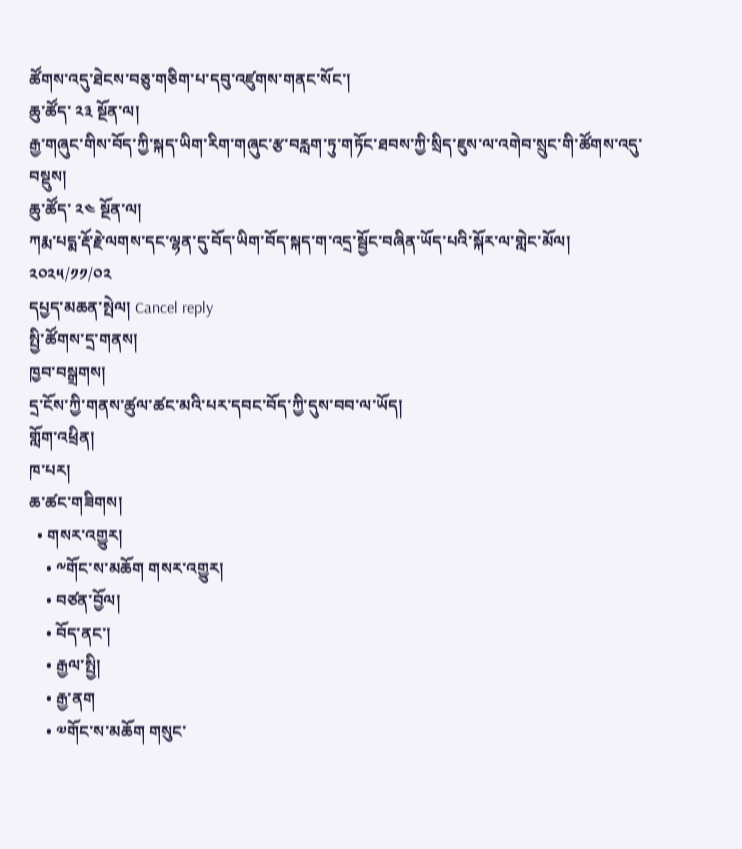ཚོགས་འདུ་ཐེངས་བཅུ་གཅིག་པ་དབུ་འཛུགས་གནང་སོང་།
ཆུ་ཚོད་ ༢༣ སྔོན་ལ།
རྒྱ་གཞུང་གིས་བོད་ཀྱི་སྐད་ཡིག་རིག་གཞུང་རྩ་བརླག་ཏུ་གཏོང་ཐབས་ཀྱི་སྲིད་ཇུས་ལ་འགེབ་སྲུང་གི་ཚོགས་འདུ་བསྡུས།
ཆུ་ཚོད་ ༢༤ སྔོན་ལ།
ཀརྨ་པདྨ་རྡོ་རྗེ་ལགས་དང་ལྷན་དུ་བོད་ཡིག་བོད་སྐད་ག་འདྲ་སྦྱོང་བཞིན་ཡོད་པའི་སྐོར་ལ་གླེང་མོལ།
༢༠༢༥/༡༡/༠༢
དཔྱད་མཆན་སྤེལ། Cancel reply
སྤྱི་ཚོགས་དྲ་གནས།
ཁྱབ་བསྒྲགས།
དྲ་ངོས་ཀྱི་གནས་ཚུལ་ཚང་མའི་པར་དབང་བོད་ཀྱི་དུས་བབ་ལ་ཡོད།
གློག་འཕྲིན།
ཁ་པར།
ཆ་ཚང་གཟིགས།
  • གསར་འགྱུར།
    • ༸གོང་ས་མཆོག གསར་འགྱུར།
    • བཙན་བྱོལ།
    • བོད་ནང་།
    • རྒྱལ་སྤྱི།
    • རྒྱ་ནག
    • ༧གོང་ས་མཆོག གསུང་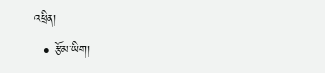འཕྲིན།
  • རྩོམ་ཡིག།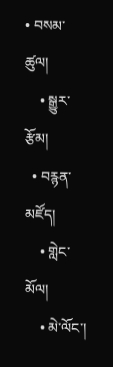• བསམ་ཚུལ།
    • སྒྱུར་རྩོམ།
  • བརྙན་མཛོད།
    • གླེང་མོལ།
    • མེ་ལོང་།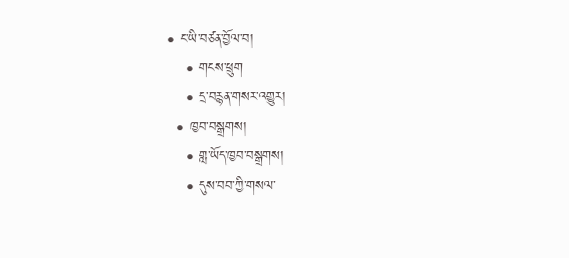• ང་ཡི་བཙན་བྱོལ་བ།
    • གངས་ཕྲུག
    • དྲ་བརྙན་གསར་འགྱུར།
  • ཁྱབ་བསྒྲགས།
    • གླ་ཡོད་ཁྱབ་བསྒྲགས།
    • དུས་བབ་ཀྱི་གསལ་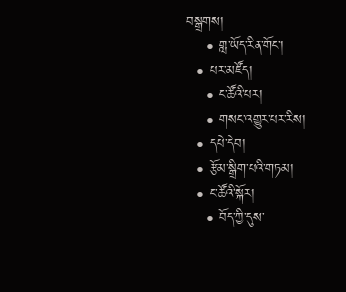བསྒྲགས།
    • གླ་ཡོད་རིན་གོང་།
  • པར་མཛོད།
    • ང་ཚོའི་པར།
    • གསང་འགྱུར་པར་རིས།
  • དཔེ་དེབ།
  • རྩོམ་སྒྲིག་པའི་གཏམ།
  • ང་ཚོའི་སྐོར།
    • བོད་ཀྱི་དུས་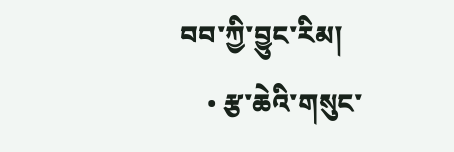བབ་ཀྱི་བྱུང་རིམ།
    • རྩ་ཆེའི་གསུང་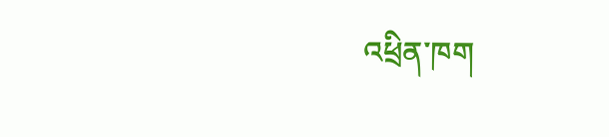འཕྲིན་ཁག